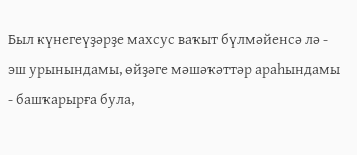Был күнегеүҙәрҙе махсус ваҡыт бүлмәйенсә лә - эш урынындамы, өйҙәге мәшәҡәттәр араһындамы - башҡарырға була,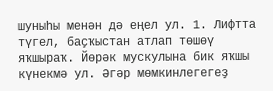шуныһы менән дә еңел ул. 1. Лифтта түгел, баҫҡыстан атлап төшөү яҡшыраҡ. Йөрәк мускулына бик яҡшы күнекмә ул. Әгәр мөмкинлегегеҙ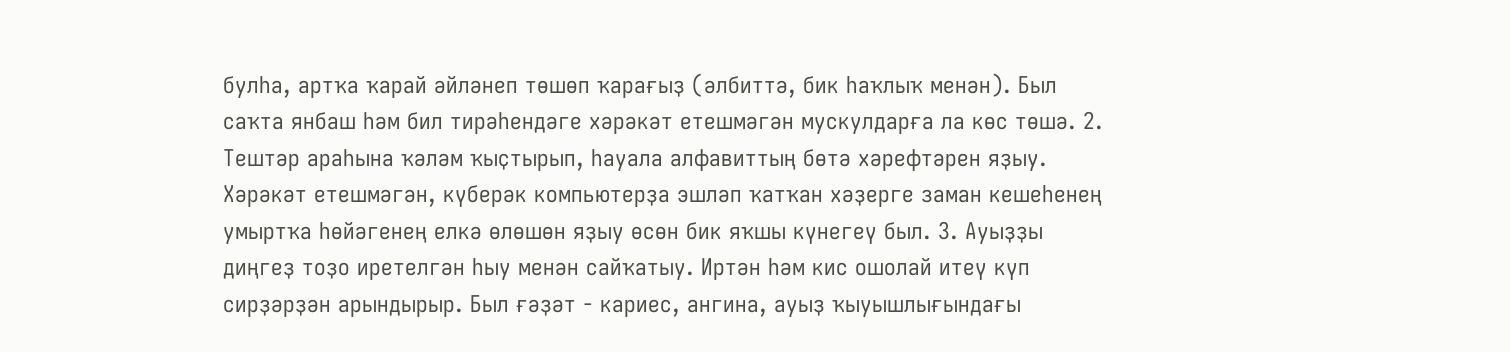булһа, артҡа ҡарай әйләнеп төшөп ҡарағыҙ (әлбиттә, бик һаҡлыҡ менән). Был саҡта янбаш һәм бил тирәһендәге хәрәкәт етешмәгән мускулдарға ла көс төшә. 2. Тештәр араһына ҡәләм ҡыҫтырып, һауала алфавиттың бөтә хәрефтәрен яҙыу. Хәрәкәт етешмәгән, күберәк компьютерҙа эшләп ҡатҡан хәҙерге заман кешеһенең умыртҡа һөйәгенең елкә өлөшөн яҙыу өсөн бик яҡшы күнегеү был. 3. Ауыҙҙы диңгеҙ тоҙо иретелгән һыу менән сайҡатыу. Иртән һәм кис ошолай итеү күп сирҙәрҙән арындырыр. Был ғәҙәт - кариес, ангина, ауыҙ ҡыуышлығындағы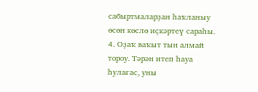сабыртмаларҙан һаҡланыу өсөн көслө иҫкәртеү сараһы. 4. Оҙаҡ ваҡыт тын алмай тороу. Тәрән итеп һауа һулағас, уны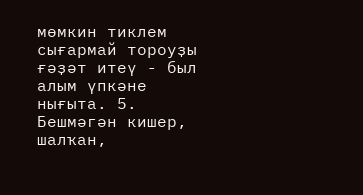мөмкин тиклем сығармай тороуҙы ғәҙәт итеү - был алым үпкәне нығыта. 5. Бешмәгән кишер, шалҡан,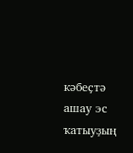кәбеҫтә ашау эс ҡатыуҙың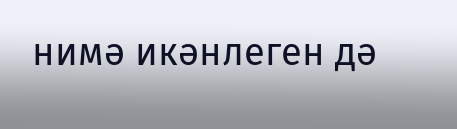нимә икәнлеген дә